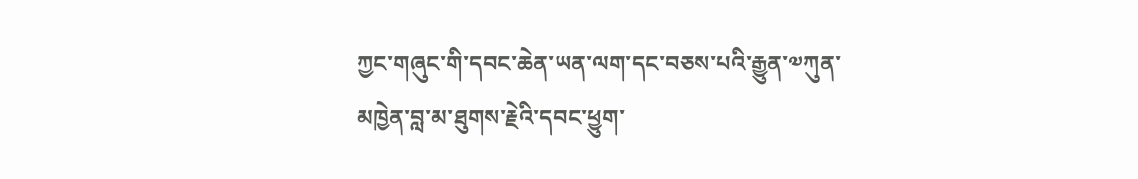ཀྱང་གཞུང་གི་དབང་ཆེན་ཡན་ལག་དང་བཅས་པའི་རྒྱུན་༧ཀུན་མཁྱེན་བླ་མ་ཐུགས་རྗེའི་དབང་ཕྱུག་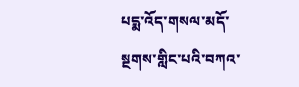པདྨ་འོད་གསལ་མདོ་སྔགས་གླིང་པའི་བཀའ་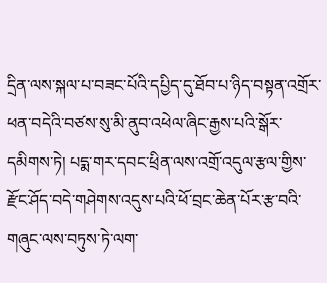དྲིན་ལས་སྐལ་པ་བཟང་པོའི་དཔྱིད་དུ་ཐོབ་པ་ཉིད་བསྟན་འགྲོར་ཕན་བདེའི་བཙས་སུ་མི་ནུབ་འཕེལ་ཞིང་རྒྱས་པའི་སྒོར་དམིགས་ཏེ། པདྨ་གར་དབང་ཕྲིན་ལས་འགྲོ་འདུལ་རྩལ་གྱིས་རྫོང་ཤོད་བདེ་གཤེགས་འདུས་པའི་ཕོ་བྲང་ཆེན་པོར་རྩ་བའི་གཞུང་ལས་བཏུས་ཏེ་ལག་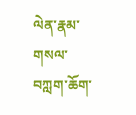ལེན་རྣམ་གསལ་བཀླག་ཆོག་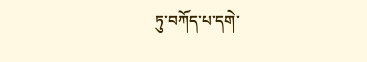ཏུ་བཀོད་པ་དགེ་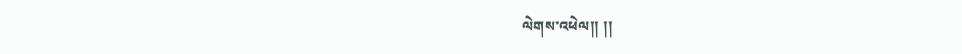ལེགས་འཕེལ།། །།